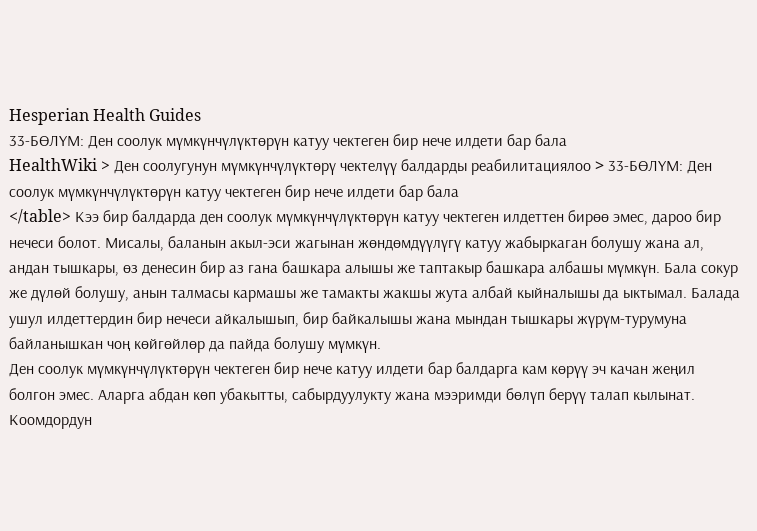Hesperian Health Guides
33-БӨЛҮМ: Ден соолук мүмкүнчүлүктөрүн катуу чектеген бир нече илдети бар бала
HealthWiki > Ден соолугунун мүмкүнчүлүктөрү чектелүү балдарды реабилитациялоо > 33-БӨЛҮМ: Ден соолук мүмкүнчүлүктөрүн катуу чектеген бир нече илдети бар бала
</table> Кээ бир балдарда ден соолук мүмкүнчүлүктөрүн катуу чектеген илдеттен бирөө эмес, дароо бир нечеси болот. Мисалы, баланын акыл-эси жагынан жөндөмдүүлүгү катуу жабыркаган болушу жана ал, андан тышкары, өз денесин бир аз гана башкара алышы же таптакыр башкара албашы мүмкүн. Бала сокур же дүлөй болушу, анын талмасы кармашы же тамакты жакшы жута албай кыйналышы да ыктымал. Балада ушул илдеттердин бир нечеси айкалышып, бир байкалышы жана мындан тышкары жүрүм-турумуна байланышкан чоң көйгөйлөр да пайда болушу мүмкүн.
Ден соолук мүмкүнчүлүктөрүн чектеген бир нече катуу илдети бар балдарга кам көрүү эч качан жеңил болгон эмес. Аларга абдан көп убакытты, сабырдуулукту жана мээримди бөлүп берүү талап кылынат. Коомдордун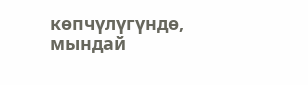көпчүлүгүндө, мындай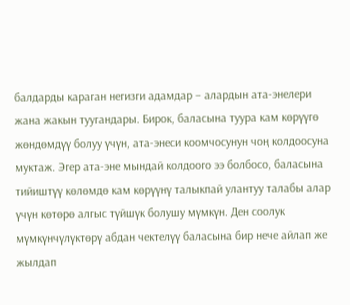балдарды караган негизги адамдар – алардын ата-энелери жана жакын туугандары. Бирок, баласына туура кам көрүүгө жөндөмдүү болуу үчүн, ата-энеси коомчосунун чоң колдоосуна муктаж. Эгер ата-эне мындай колдоого ээ болбосо, баласына тийиштүү көлөмдө кам көрүүнү талыкпай улантуу талабы алар үчүн көтөрө алгыс түйшүк болушу мүмкүн. Ден соолук мүмкүнчүлүктөрү абдан чектелүү баласына бир нече айлап же жылдап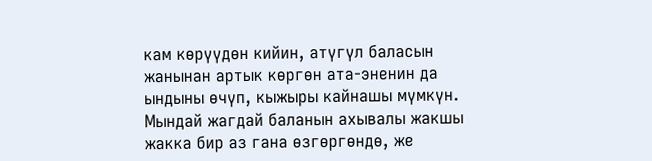кам көрүүдөн кийин, атүгүл баласын жанынан артык көргөн ата-эненин да ындыны өчүп, кыжыры кайнашы мүмкүн. Мындай жагдай баланын ахывалы жакшы жакка бир аз гана өзгөргөндө, же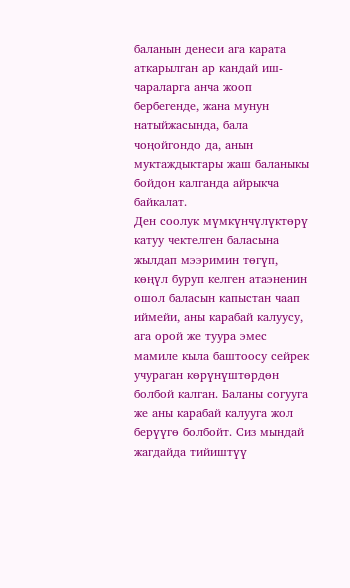баланын денеси ага карата аткарылган ар кандай иш-чараларга анча жооп бербегенде, жана мунун натыйжасында, бала чоңойгондо да, анын муктаждыктары жаш баланыкы бойдон калганда айрыкча байкалат.
Ден соолук мүмкүнчүлүктөрү катуу чектелген баласына жылдап мээримин төгүп, көңүл буруп келген атаэненин ошол баласын капыстан чаап иймейи, аны карабай калуусу, ага орой же туура эмес мамиле кыла баштоосу сейрек учураган көрүнүштөрдөн болбой калган. Баланы согууга же аны карабай калууга жол берүүгө болбойт. Сиз мындай жагдайда тийиштүү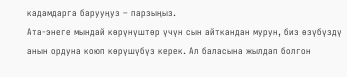кадамдарга барууңуз – парзыңыз.
Ата-энеге мындай көрүнүштөр үчүн сын айткандан мурун, биз өзүбүздү анын ордуна коюп көрүшүбүз керек. Ал баласына жылдап болгон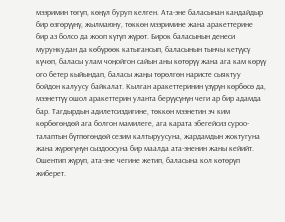мээримин төгүп, көңүл буруп келген. Ата-эне баласынан кандайдыр бир өзгөрүүнү, жылмаюну, төккөн мээримине жана аракеттерине бир аз болсо да жооп күтүп жүрөт. Бирок баласынын денеси мурункудан да көбүрөөк катыгансып, баласынын тынчы кетүүсү күчөп, баласы улам чоңойгон сайын аны көтөрүү жана ага кам көрүү ого бетер кыйындап, баласы жаңы төрөлгөн наристе сыяктуу бойдон калуусу байкалат. Кылган аракеттеринин үзүрүн көрбөсө да, мээнеттүү ошол аракеттерин уланта берүүсүнүн чеги ар бир адамда бар. Тагдырдын адилетсиздигине, төккөн мээнетин эч ким көрбөгөндөй ага болгон мамилеге, ага карата эбегейсиз суроо-талаптын бүтпөгөндөй сезим калтыруусуна, жардамдын жоктугуна жана жүрөгүнүн сыздоосуна бир маалда ата-эненин жаны кейийт. Ошентип жүрүп, ата-эне чегине жетип, баласына кол көтөрүп жиберет.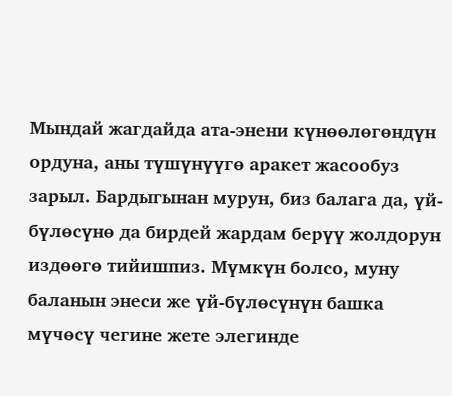Мындай жагдайда ата-энени күнөөлөгөндүн ордуна, аны түшүнүүгө аракет жасообуз зарыл. Бардыгынан мурун, биз балага да, үй-бүлөсүнө да бирдей жардам берүү жолдорун издөөгө тийишпиз. Мүмкүн болсо, муну баланын энеси же үй-бүлөсүнүн башка мүчөсү чегине жете элегинде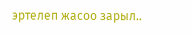эртелеп жасоо зарыл..